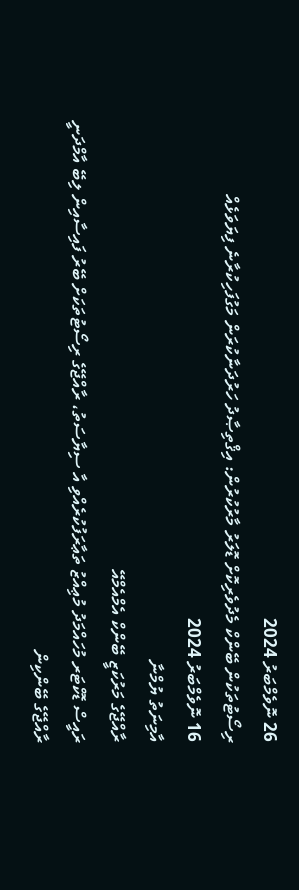26 ނޮވެމްބަރު 2024
ރިސޯޓުތަކުން ބޭންކް މެދުވެރިކޮށް ޑޮލަރު މާރުކުރުން: އިޤްތިޞާދު ހަރުދަނާކުރަން މަގުފަހިކުރާނެ ފިޔަވަޅެއް
16 ނޮވެމްބަރު 2024
އާމިނަތު ޔުމްނާ
ރާއްޖޭގެ މަރުކަޒީ ބޭންކް އެމްއެމްއޭ
ރައީސް ޑޮކްޓަރ މުހައްމަދު މުޢިއްޒު ތަޢާރަފުކުރެއްވި އާ ސިޔާސަތު، ރާއްޖޭގެ ރިސޯޓުތަކަށް ބޭރު ފައިސާއިން ލިބޭ އާމްދަނީ ރާއްޖޭގެ ބޭންކިން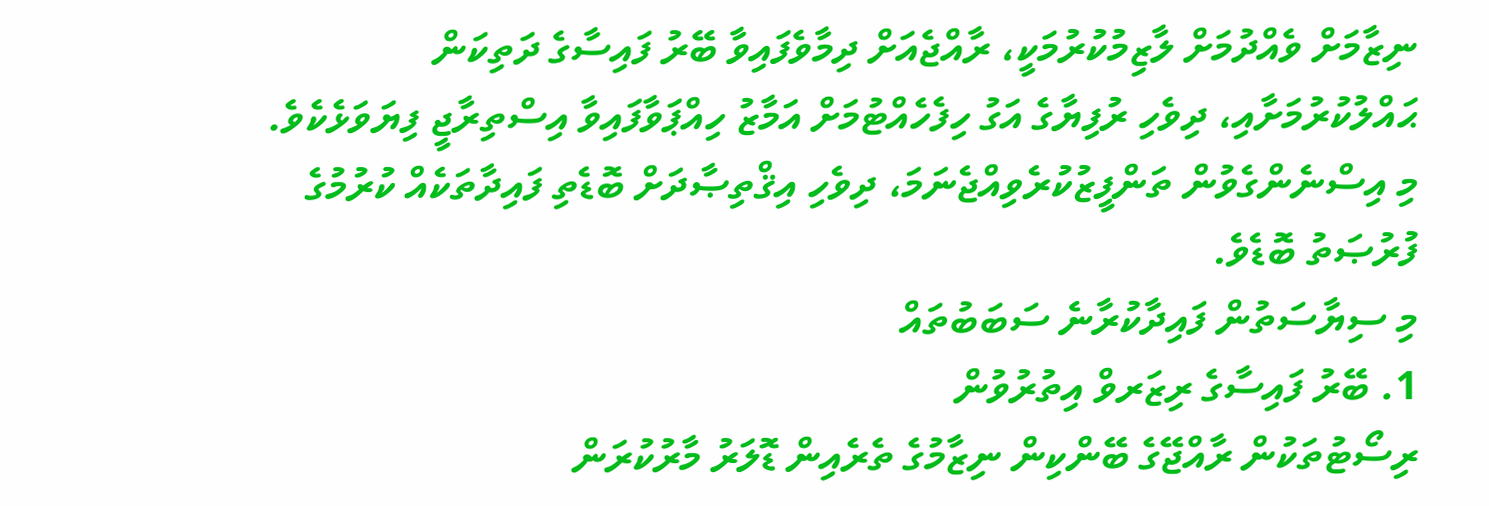ނިޒާމަށް ވެއްދުމަށް ލާޒިމުކުރުމަކީ، ރާއްޖެއަށް ދިމާވެފައިވާ ބޭރު ފައިސާގެ ދަތިކަން ޙައްލުކުރުމަށާއި، ދިވެހި ރުފިޔާގެ އަގު ހިފެހެއްޓުމަށް އަމާޒު ހިއްޕަވާފައިވާ އިސްތިރާޖީ ފިޔަވަޅެކެވެ. މި އިސްނެންގެވުން ތަންފީޒުކުރެވިއްޖެނަމަ، ދިވެހި އިޤްތިޞާދަށް ބޮޑެތި ފައިދާތަކެއް ކުރުމުގެ ފުރުޞަތު ބޮޑެވެ.
މި ސިޔާސަތުން ފައިދާކުރާނެ ސަބަބުތައް
1. ބޭރު ފައިސާގެ ރިޒަރވް އިތުރުވުން
ރިސޯޓުތަކުން ރާއްޖޭގެ ބޭންކިން ނިޒާމުގެ ތެރެއިން ޑޮލަރު މާރުކުރަން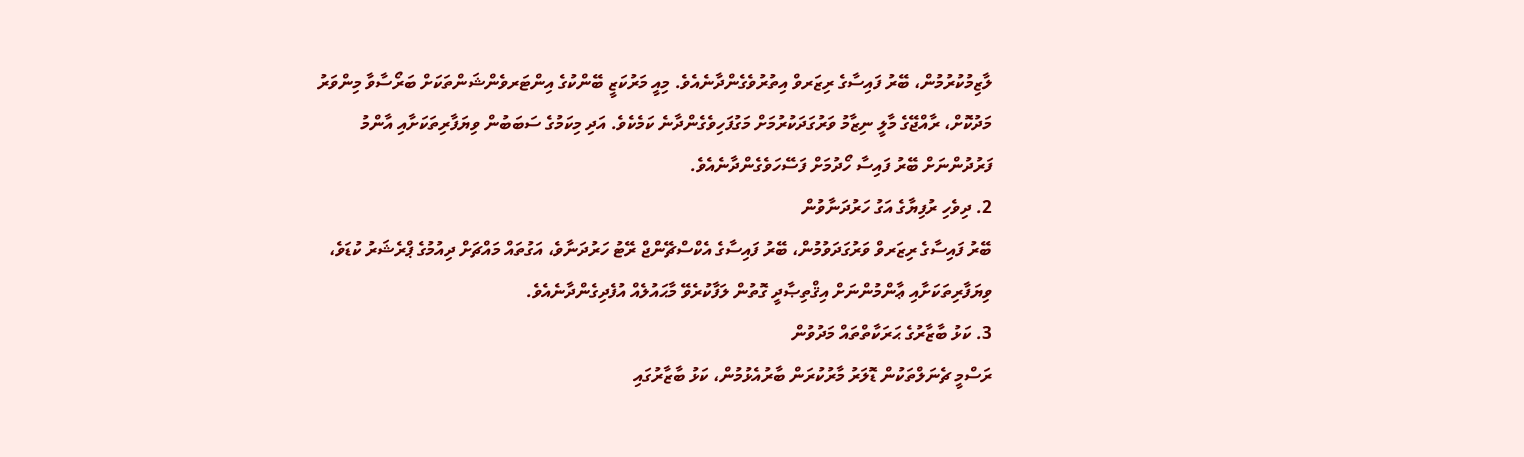ލާޒިމުކުރުމުން، ބޭރު ފައިސާގެ ރިޒަރވް އިތުރުވެގެންދާނެއެވެ. މިއީ މަރުކަޒީ ބޭންކުގެ އިންޓަރވެންޝަންތަކަށް ބަރޯސާވާ މިންވަރު މަދުކޮށް، ރާއްޖޭގެ މާލީ ނިޒާމު ވަރުގަދަކުރުމަށް މަގުފަހިވެގެންދާނެ ކަމެކެވެ. އަދި މިކަމުގެ ސަބަބުން ވިޔަފާރިތަކަށާއި އާންމު ފަރުދުންނަށް ބޭރު ފައިސާ ހޯދުމަށް ފަސޭހަވެގެންދާނެއެވެ.
2. ދިވެހި ރުފިޔާގެ އަގު ހަރުދަނާވުން
ބޭރު ފައިސާގެ ރިޒަރވް ވަރުގަދަވުމުން، ބޭރު ފައިސާގެ އެކްސްޗޭންޖް ރޭޓު ހަރުދަނާވެ، އަގުތައް މައްޗަށް ދިއުމުގެ ޕްރެޝަރު ކުޑަވެ، ވިޔަފާރިތަކަށާއި ޢާންމުންނަށް އިޤްތިޞާދީ ގޮތުން ލަފާކުރެވޭ މާޙައުލެއް އުފެދިގެންދާނެއެވެ.
3. ކަޅު ބާޒާރުގެ ޙަރަކާތްތައް މަދުވުން
ރަސްމީ ޗެނަލްތަކުން ޑޮލަރު މާރުކުރަން ބާރުއެޅުމުން، ކަޅު ބާޒާރުގައި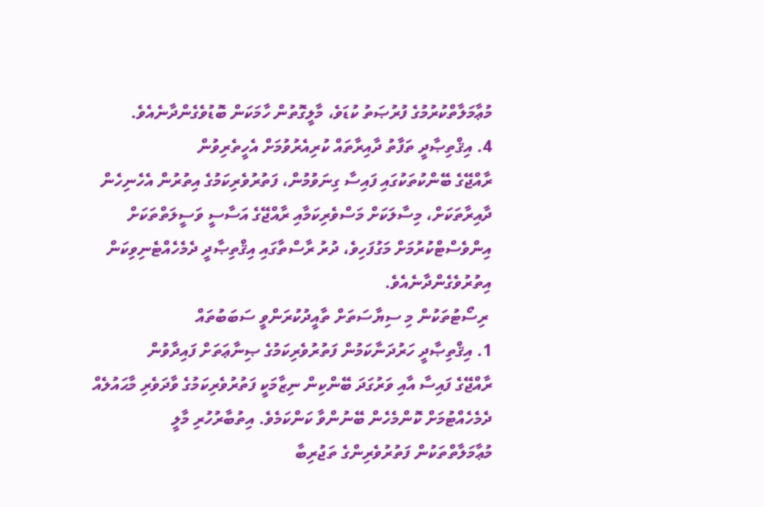މުޢާމަލާތްކުރުމުގެ ފުރުޞަތު ކުޑަވެ، މާލީގޮތުން ހާމަކަން ބޮޑުވެގެންދާނެއެވެ.
4. އިޤްތިޞާދީ ތަފާތު ދާއިރާތައް ކުރިއެރުވުމަށް އެހީތެރިވުން
ރާއްޖޭގެ ބޭންކުތަކުގައި ފައިސާ ގިނަވުމުން، ފަތުރުވެރިކަމުގެ އިތުރުން އެހެނިހެން ދާއިރާތަކަށް، މިސާލަކަށް މަސްވެރިކަމާއި ރާއްޖޭގެ އަސާސީ ވަސީލަތްތަކަށް އިންވެސްޓްކުރުމަށް މަގުފަހިވެ، ދުރު ރާސްތާގައި އިޤްތިޞާދީ ދެމެހެއްޓެނިވިކަން އިތުރުވެގެންދާނެއެވެ.
 ރިސޯޓުތަކުން މި ސިޔާސަތަށް ތާއީދުކުރަންވީ ސަބަބުތައް
1. އިޤްތިޞާދީ ހަރުދަނާކަމުން ފަތުރުވެރިކަމުގެ ޞިނާޢަތަށް ފައިދާވުން
ރާއްޖޭގެ ފައިސާ އާއި ވަރުގަދަ ބޭންކިން ނިޒާމަކީ ފަތުރުވެރިކަމުގެ ވާދަވެރި މާޙައުލެއް ދެމެހެއްޓުމަށް ކޮންމެހެން ބޭނުންވާ ކަންކަމެވެ. އިތުބާރުހުރި މާލީ މުޢާމަލާތްތަކުން ފަތުރުވެރިންގެ ތަޖުރިބާ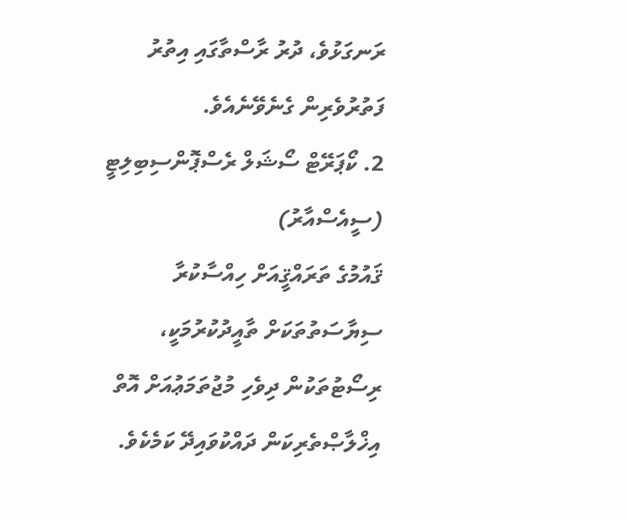ރަނގަޅުވެ، ދުރު ރާސްތާގައި އިތުރު ފަތުރުވެރިން ގެނެވޭނެއެވެ.
2. ކޯޕަރޭޓް ސޯޝަލް ރެސްޕޮންސިބިލިޓީ (ސީއެސްއާރު)
ޤައުމުގެ ތަރައްޤީއަށް ހިއްސާކުރާ ސިޔާސަތުތަކަށް ތާއީދުކުރުމަކީ، ރިސޯޓުތަކުން ދިވެހި މުޖުތަމަޢުއަށް އޮތް އިޚްލާޞްތެރިކަން ދައްކުވައިދޭ ކަމެކެވެ.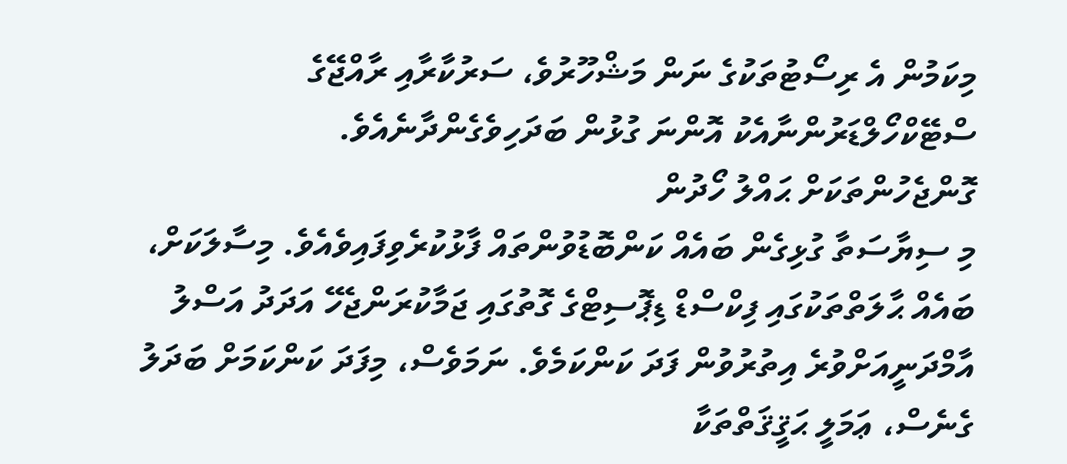މިކަމުން އެ ރިސޯޓުތަކުގެ ނަން މަޝްހޫރުވެ، ސަރުކާރާއި ރާއްޖޭގެ ސްޓޭކްހޯލްޑަރުންނާއެކު އޮންނަ ގުޅުން ބަދަހިވެގެންދާނެއެވެ.
ގޮންޖެހުންތަކަށް ޙައްލު ހޯދުން
މި ސިޔާސަތާ ގުޅިގެން ބައެއް ކަންބޮޑުވުންތައް ފާޅުކުރެވިފައިވެއެވެ. މިސާލަކަށް، ބައެއް ޙާލަތްތަކުގައި ފިކްސްޑް ޑިޕޮސިޓްގެ ގޮތުގައި ޖަމާކުރަންޖެހޭ އަދަދު އަސްލު އާމްދަނީއަށްވުރެ އިތުރުވުން ފަދަ ކަންކަމެވެ. ނަމަވެސް، މިފަދަ ކަންކަމަށް ބަދަލު ގެނެސް، ޢަމަލީ ޙަޤީޤަތްތަކާ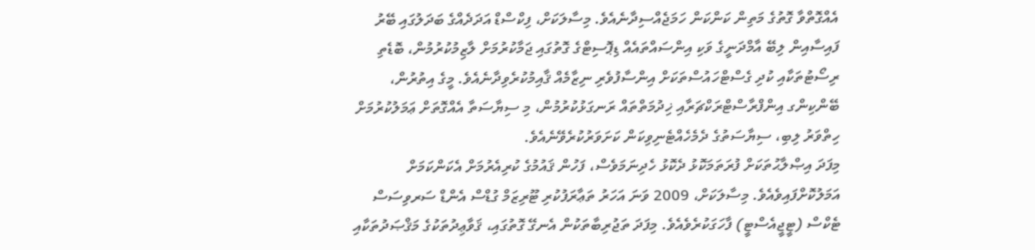އެއްގޮތްވާ ގޮތުގެ މަތިން ކަންކަން ހަމަޖެއްސިދާނެއެވެ. މިސާލަކަށް، ފިކްސްޑް އަދަދެއްގެ ބަދަލުގައި ބޭރު ފައިސާއިން ލިބޭ އާމްދަނީގެ ވަކި އިންސައްތައެއް ޑިޕޮސިޓްގެ ގޮތުގައި ޖަމާކުރުމަށް ލާޒިމުކުރުމުން، ބޮޑެތި ރިސޯޓުތަކާއި ކުދި ގެސްޓްހައުސްތަކަށް އިންސާފުވެރި ނިޒާމެއް ޤާއިމުކުރެވިދާނެއެވެ. މީގެ އިތުރުން، ބޭންކިންގ އިންފްރާސްޓްރަކްޗަރާއި ޚިދުމަތްތައް ރަނގަޅުކުރުމުން، މި ސިޔާސަތާ އެއްގޮތަށް ޢަމަލުކުރުމަށް ހިތްވަރު ލިބި، ސިޔާސަތުގެ ދެމެހެއްޓެނިވިކަން ކަށަވަރުކުރެވޭނެއެވެ.
މިފަދަ އިޞްލާޙުތަކަށް ފުރަތަމަކޮޅު ދެކޮޅު ހެދިނަމަވެސް، ފަހުން ޤައުމުގެ ކުރިއެރުމަށް އެކަންކަމަށް އަމަލުކޮށްފައިވެއެވެ. މިސާލަކަށް، 2009 ވަނަ އަހަރު ތަޢާރަފުކުރި ޓޫރިޒަމް ގުޑްސް އެންޑް ސަރވިސަސް ޓެކްސް (ޓީޖީއެސްޓީ) ފާހަގަކުރެވެއެވެ. މިފަދަ ތަޖުރިބާތަކުން އެނގޭ ގޮތުގައި، ޤަވާޢިދުތަކުގެ މަޤްޞަދުތަކާއި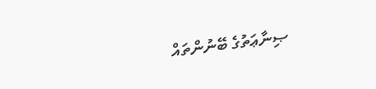ޞިނާޢަތުގެ ބޭނުންތައް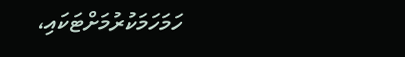ހަމަހަމަކުރުމަށްޓަކައި،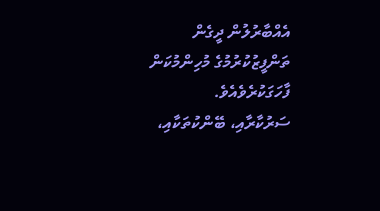އެއްބާރުލުން ދީގެން ތަންފީޒުކުރުމުގެ މުހިންމުކަން ފާހަގަކުރެވެއެވެ.
ސަރުކާރާއި، ބޭންކުތަކާއި،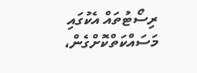ރިސޯޓުތައް އެކުގައި މަސައްކަތްކޮށްގެން،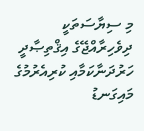މި ސިޔާސަތަކީ ދިވެހިރާއްޖޭގެ އިޤްތިޞާދީ ހަރުދަނާކަމާއި ކުރިއެރުމުގެ މައިގަނޑު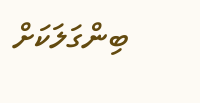ބިންގަލަކަށް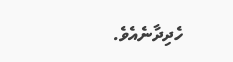ހެދިދާނެއެވެ.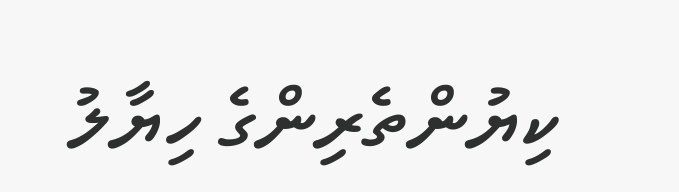ކިޔުންތެރިންގެ ހިޔާލު